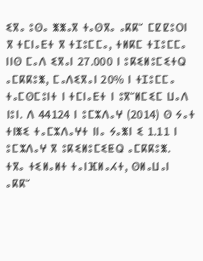ⵉⴳⴰ ⵓⵙⴰ ⵥⵥⴰⴳ ⵜⴰⵙⴳⴰ ⴰⴽⴽⵯ ⵎⵇⵇⵓⵔⵏ ⴳ ⵜⵎⵏⴰⴹⵜ ⴳ ⵜⵊⵓⵎⵎⴰ, ⵜⵍⴽⵎ ⵜⵊⵓⵎⵎⴰ ⵏⵏⵙ ⵎⴰⴷ ⵉⴳⴰⵏ 27.000 ⵏ ⵓⴽⵉⵍⵓⵎⵉⵜⵕ ⴰⵎⴽⴽⵓⵥ, ⵎⴰⴷⵉⴳⴰⵏ 20% ⵏ ⵜⵊⵓⵎⵎⴰ ⵜⴰⵎⵙⵎⵓⵏⵜ ⵏ ⵜⵎⵏⴰⴹⵜ ⵏ ⵓⴳⵯⵍⵎⵉⵎ ⵡⴰⴷ ⵏⵓⵏ. ⴷ 44124 ⵏ ⵓⵎⵣⴷⴰⵖ (2014) ⵙ ⵢⴰⵜ ⵜⵏⵥⵉ ⵜⴰⵎⵣⴷⴰⵖⵜ ⵏⵏⴰ ⵢⴰⵥⵏ ⵉ 1.11 ⵏ ⵓⵎⵣⴷⴰⵖ ⴳ ⵓⴽⵉⵍⵓⵎⵉⵟⵕ ⴰⵎⴽⴽⵓⵥ.
ⵜⴳⴰ ⵜⵉⵍⴰⵍⵜ ⵜⴰⵏⴼⵍⴰⵃⵜ, ⵙⵍⴰⵡⴰⵏ ⴰⴽⴽⵯ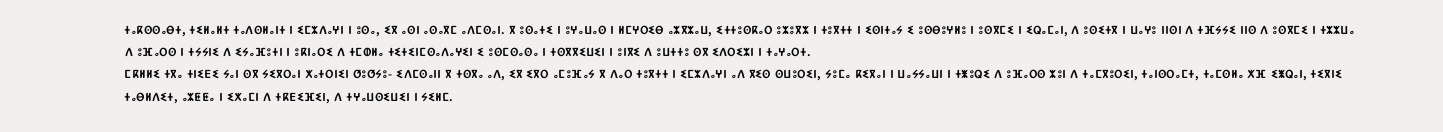ⵜⴰⴽⵙⵙⴰⴱⵜ, ⵜⵉⵍⴰⵍⵜ ⵜⴰⴷⵙⵍⴰⵏⵜ ⵏ ⵉⵎⵣⴷⴰⵖⵏ ⵏ ⵓⵙⴰ, ⵉⴳ ⴰⵙⵏ ⴰⵙⴰⴳⵎ ⴰⴷⵎⵙⴰⵏ. ⴳ ⵓⵙⴰⵜⵉ ⵏ ⵓⵖⴰⵡⴰⵙ ⵏ ⵍⵎⵖⵔⵉⴱ ⴰⵣⴳⵣⴰⵡ, ⵉⵜⵜⵓⵙⴽⴰⵔ ⵓⵣⵓⴳⵣ ⵏ ⵜⵓⴳⵜⵜ ⵏ ⵉⵙⵏⵜⴰⵢ ⵉ ⵓⵙⴱⵓⵖⵍⵓ ⵏ ⵓⵙⴳⵎⵉ ⵏ ⵉⵕⴰⵎⴰⵏ, ⴷ ⵓⵙⵉⵜⴳ ⵏ ⵡⴰⵖⵓ ⵏⵏⵙⵏ ⴷ ⵜⴼⵢⵢⵉ ⵏⵏⵙ ⴷ ⵓⵙⴳⵎⵉ ⵏ ⵜⵣⵣⵡⴰ ⴷ ⵓⴼⴰⵔⵙ ⵏ ⵜⵢⵢⵏⵉ ⴷ ⵉⵢⴰⴼⵓⵜⵏ ⵏ ⵓⴽⵏⴰⵔⵉ ⴷ ⵜⵎⵀⵍⴰ ⵜⵉⵜⵉⵏⵎⵙⴰⴷⴰⵖⵉⵏ ⵉ ⵓⵙⵎⵙⴰⵙⴰ ⵏ ⵜⵙⴳⴳⵉⵡⵉⵏ ⵏ ⵓⵏⴳⵉ ⴷ ⵓⵡⵜⵜⵓ ⵙⴳ ⵉⴷⵔⵉⵣⵏ ⵏ ⵜⴰⵖⴰⵔⵜ.
ⵎⴽⵍⵍⵉ ⵜⴳⴰ ⵜⵏⵉⴹⵉ ⵢⴰⵏ ⵙⴳ ⵢⵉⴳⵔⴰⵏ ⵅⴰⵜⵔⵏⵉⵏ ⵚⵓⵚⵢⵓ- ⵉⴷⵎⵙⴰⵏⵏ ⴳ ⵜⵙⴳⴰ ⴰⴷ, ⵉⴳ ⵉⴳⵔ ⴰⵎⵓⴼⴰⵢ ⴳ ⴷⴰⵔ ⵜⵓⴳⵜⵜ ⵏ ⵉⵎⵣⴷⴰⵖⵏ ⴰⴷ ⴳⵉⵙ ⵙⵡⵓⵔⵉⵏ, ⵢⵓⵎⴰ ⴽⵉⴳⴰⵏ ⵏ ⵡⴰⵢⵢⴰⵡⵏ ⵏ ⵜⵥⵓⵕⵉ ⴷ ⵓⴼⴰⵔⵙ ⵣⵓⵏ ⴷ ⵜⴰⵎⴳⵓⵔⵉⵏ, ⵜⴰⵏⵙⵔⴰⵎⵜ, ⵜⴰⵎⵙⵍⴰ ⵅⴼ ⵉⵥⵕⴰⵏ, ⵜⵉⴳⵏⵉ ⵜⴰⴱⵍⴷⵉⵜ, ⴰⵣⵟⵟⴰ ⵏ ⵉⵅⴰⵎⵏ ⴷ ⵜⴽⴹⵉⴼⵉⵏ, ⴷ ⵜⵖⴰⵡⵙⵉⵡⵉⵏ ⵏ ⵢⵉⵍⵎ.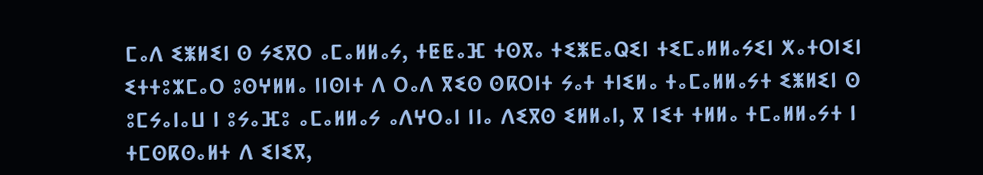ⵎⴰⴷ ⵉⵥⵍⵉⵏ ⵙ ⵢⵉⴳⵔ ⴰⵎⴰⵍⵍⴰⵢ, ⵜⵟⵟⴰⴼ ⵜⵙⴳⴰ ⵜⵉⵥⴹⴰⵕⵉⵏ ⵜⵉⵎⴰⵍⵍⴰⵢⵉⵏ ⵅⴰⵜⵔⵏⵉⵏ ⵉⵜⵜⵓⵣⵎⴰⵔ ⵓⵙⵖⵍⵍⴰ ⵏⵏⵙⵏⵜ ⴷ ⵔⴰⴷ ⴳⵉⵙ ⵙⴽⵔⵏⵜ ⵢⴰⵜ ⵜⵏⵉⵍⴰ ⵜⴰⵎⴰⵍⵍⴰⵢⵜ ⵉⵥⵍⵉⵏ ⵙ ⵓⵎⵢⴰⵏⴰⵡ ⵏ ⵓⵢⴰⴼⵓ ⴰⵎⴰⵍⵍⴰⵢ ⴰⴷⵖⵔⴰⵏ ⵏⵏⴰ ⴷⵉⴳⵙ ⵉⵍⵍⴰⵏ, ⴳ ⵏⵉⵜ ⵜⵍⵍⴰ ⵜⵎⴰⵍⵍⴰⵢⵜ ⵏ ⵜⵎⵙⴽⵙⴰⵍⵜ ⴷ ⵉⵏⵉⴳ,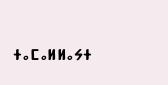ⵜⴰⵎⴰⵍⵍⴰⵢⵜ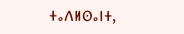ⵜⴰⴷⵍⵙⴰⵏⵜ,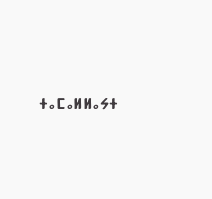ⵜⴰⵎⴰⵍⵍⴰⵢⵜ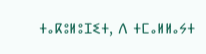ⵜⴰⴽⵓⵍⵓⵊⵉⵜ, ⴷ ⵜⵎⴰⵍⵍⴰⵢⵜ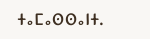ⵜⴰⵎⴰⵙⵙⴰⵏⵜ.